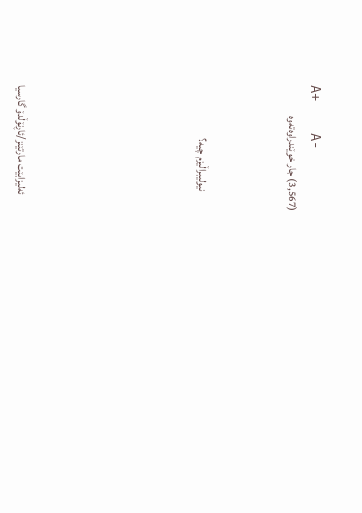A+    A-
(3,567) جار خوێندراوەتەوە



         نيوليبراڵيزم چيه‌؟







        ئه‌ليزابێت مارتێنز/ئاڕنۆڵدۆ گارسيا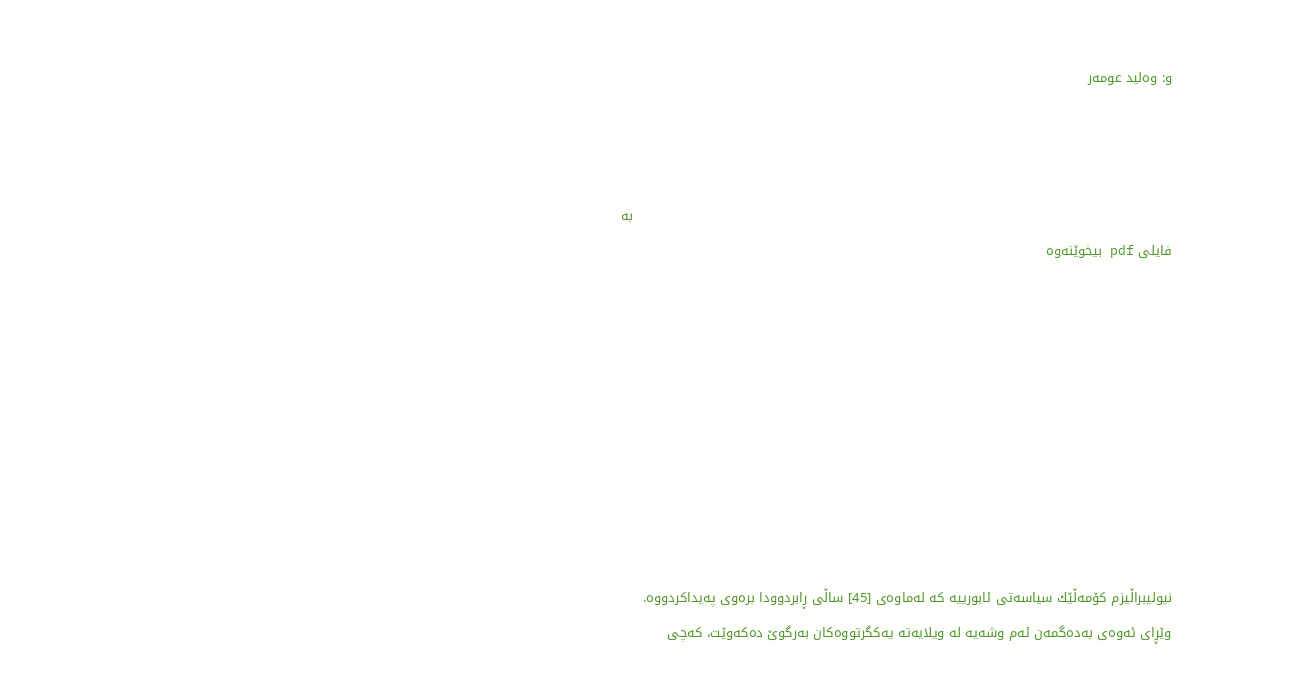و: وه‌ليد عومه‌ر



                                                                                                                          به‌ فايلى pdf بيخوێنه‌وه‌









نيوليبراڵيزم كۆمه‌ڵێك سياسه‌تى ئابورييه‌ كه‌ له‌ماوه‌ى [45] ساڵى ڕابردوودا بره‌وى په‌يداكردووه‌. وێڕاى ئه‌وه‌ى به‌ده‌گمه‌ن ئه‌م وشه‌يه‌ له‌ ويلايه‌ته‌ يه‌كگرتووه‌كان به‌رگوێ ده‌كه‌وێت، كه‌چى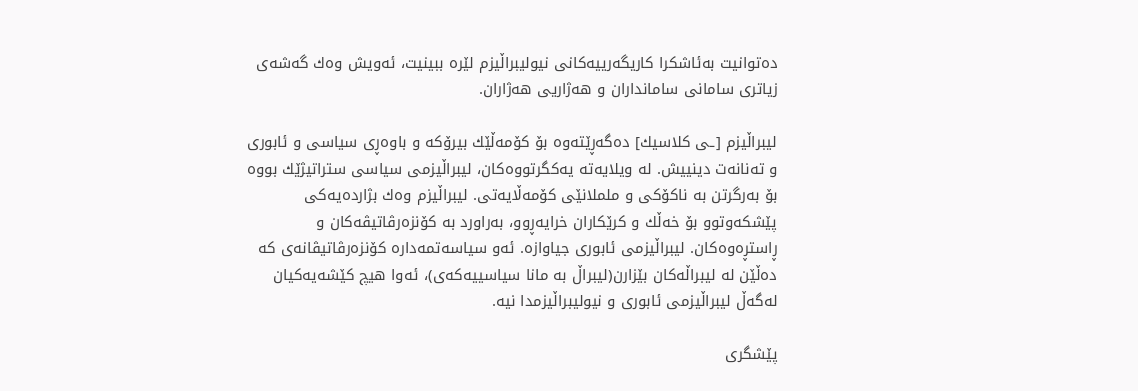ده‌توانيت به‌ئاشكرا كاريگه‌رييه‌كانى نيوليبراڵيزم لێره‌ ببينيت، ئه‌ويش وه‌ك گه‌شه‌ى زياترى سامانى سامانداران و هه‌ژاريى هه‌ژاران.

ليبراڵيزم [ـى كلاسيك] ده‌گه‌ڕێته‌وه‌ بۆ كۆمه‌ڵێك بيرۆكه‌ و باوه‌ڕى سياسى و ئابورى و ته‌نانه‌ت دينييش. له‌ ويلايه‌ته‌ يه‌كگرتووه‌كان، ليبراڵيزمى سياسى ستراتيژێك بووه‌ بۆ به‌رگرتن به‌ ناكۆكى و ململانێى كۆمه‌ڵايه‌تى. ليبراڵيزم وه‌ك بژارده‌يه‌كى پێشكه‌وتوو بۆ خه‌ڵك و كرێكاران خرايه‌ڕوو، به‌راورد به‌ كۆنزه‌رڤاتيڤه‌كان و ڕاستڕه‌وه‌كان. ليبراڵيزمى ئابورى جياوازه‌. ئه‌و سياسه‌تمه‌داره‌ كۆنزه‌رڤاتيڤانه‌ى كه‌ ده‌ڵێن له‌ ليبراڵه‌كان بێزارن(ليبراڵ به‌ مانا سياسييه‌كه‌ى)، ئه‌وا هيچ كێشه‌يه‌كيان له‌گه‌ڵ ليبراڵيزمى ئابورى و نيوليبراڵيزمدا نيه‌.

پێشگرى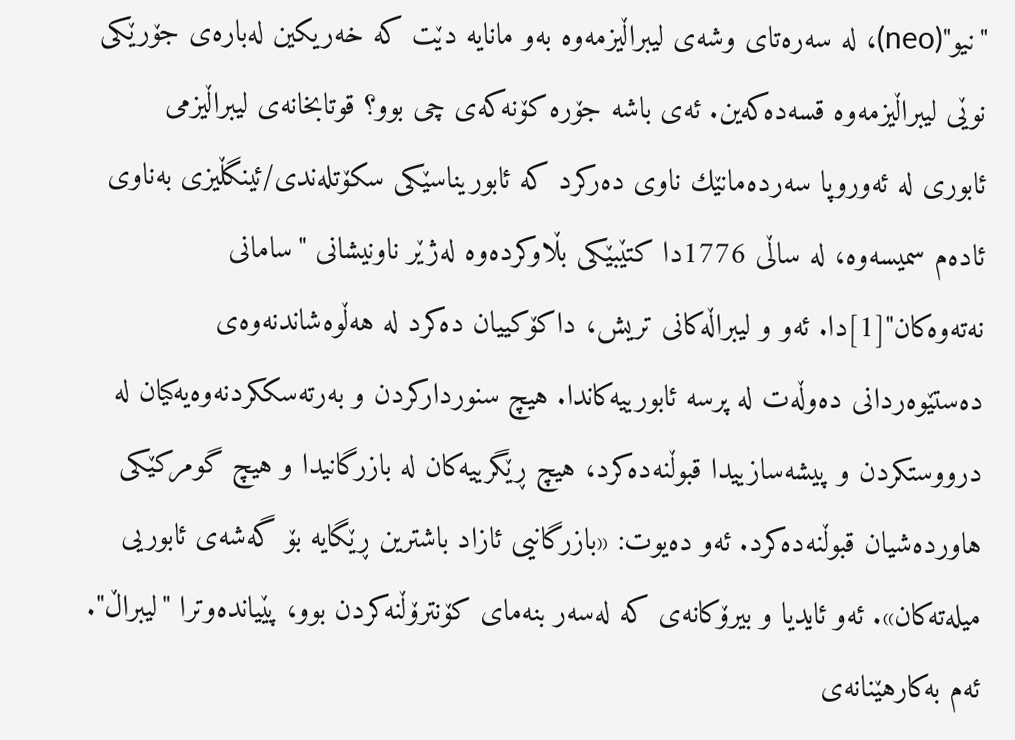"نيو"(neo)، له‌ سه‌ره‌تاى وشه‌ى ليبراڵيزمه‌وه‌ به‌و مانايه‌ دێت كه‌ خه‌ريكين له‌باره‌ى جۆرێكى نوێى ليبراڵيزمه‌وه‌ قسه‌ده‌كه‌ين. ئه‌ى باشه‌ جۆره‌ كۆنه‌كه‌ى چى بوو؟ قوتابخانه‌ى ليبراڵيزمى ئابورى له‌ ئه‌وروپا سه‌رده‌مانێك ناوى ده‌ركرد كه‌ ئابوريناسێكى سكۆتله‌ندى/ئينگڵيزى به‌ناوى ئاده‌م سميسه‌وه‌، له‌ ساڵى 1776دا كتێبێكى بڵاوكرده‌وه‌ له‌ژێر ناونيشانى "سامانى نه‌ته‌وه‌كان"[1]دا. ئه‌و و ليبراڵه‌كانى تريش، داكۆكييان ده‌كرد له‌ هه‌ڵوه‌شاندنه‌وه‌ى ده‌ستێوه‌ردانى ده‌وڵه‌ت له‌ پرسه‌ ئابورييه‌كاندا. هيچ سنورداركردن و به‌رته‌سككردنه‌وه‌يه‌كيان له درووستكردن و پيشه‌سازييدا قبوڵنه‌ده‌كرد، هيچ ڕێگرييه‌كان له‌ بازرگانيدا و هيچ گومركێكى هاورده‌شيان قبوڵنه‌ده‌كرد. ئه‌و ده‌يوت: «بازرگانيى ئازاد باشترين ڕێگايه‌ بۆ گه‌شه‌ى ئابوريى ميله‌ته‌كان». ئه‌و ئايديا و بيرۆكانه‌ى كه‌ له‌سه‌ر بنه‌ماى كۆنترۆڵنه‌كردن بوو، پێيانده‌وترا "ليبراڵ". ئه‌م به‌كارهێنانه‌ى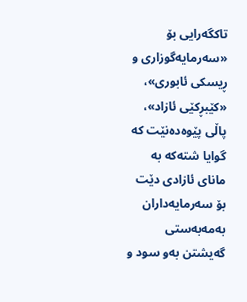تاكگه‌رايى بۆ «سه‌رمايه‌گوزارى و ڕيسكى ئابورى»، «كێبڕكێى ئازاد»، پاڵى پێوه‌ده‌نێت كه‌ گوايا شته‌كه‌ به‌ ماناى ئازادى دێت بۆ سه‌رمايه‌داران به‌مه‌به‌ستى گه‌يشتن به‌و سود و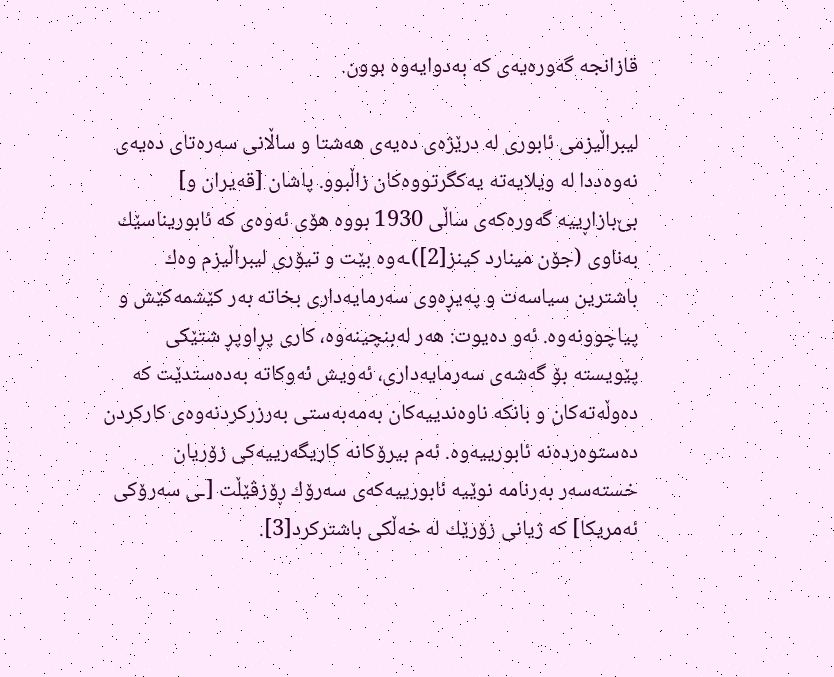قازانجه‌ گه‌وره‌يه‌ى كه‌ به‌دوايه‌وه‌ بوون.

ليبراڵيزمى ئابورى له‌ درێژه‌ى ده‌يه‌ى هه‌شتا و ساڵانى سه‌ره‌تاى ده‌يه‌ى نه‌وه‌ددا له‌ ويلايه‌ته‌ يه‌كگرتووه‌كان زاڵبوو. پاشان [قه‌يران و] بێ‌بازاڕييه‌‌ گه‌وره‌كه‌ى ساڵى 1930 بووه‌ هۆى ئه‌وه‌ى كه‌ ئابوريناسێك به‌ناوى (جۆن مينارد كينز[2])ـه‌وه‌ بێت و تيۆرى ليبراڵيزم وه‌ك باشترين سياسه‌ت و په‌يڕه‌وى سه‌رمايه‌دارى بخاته‌ به‌ر كێشمه‌كێش و پياچوونه‌وه‌. ئه‌و ده‌يوت: هه‌ر له‌بنچينه‌وه‌، كارى پڕاوپڕ شتێكى پێويسته‌ بۆ گه‌شه‌ى سه‌رمايه‌دارى، ئه‌ويش ئه‌وكاته‌ به‌ده‌ستدێت كه‌ ده‌وڵه‌ته‌كان و بانكه‌ ناوه‌ندييه‌كان به‌مه‌به‌ستى به‌رزركردنه‌وه‌ى كاركردن ده‌ستوه‌رده‌نه‌ ئابورييه‌وه‌. ئه‌م بيرۆكانه‌ كاريگه‌رييه‌كى زۆريان خسته‌سه‌ر به‌رنامه‌ نوێيه‌ ئابورييه‌كه‌ى سه‌رۆك ڕۆزڤێڵت [ـى سه‌رۆكى ئه‌مريكا] كه‌ ژيانى زۆرێك له‌ خه‌ڵكى باشتركرد[3].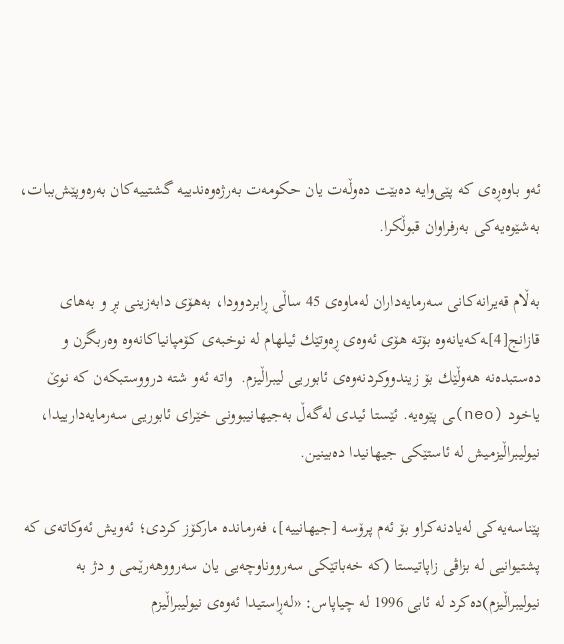ئه‌و باوه‌ڕه‌ى كه‌ پێى‌وايه‌ ده‌بێت ده‌وڵه‌ت يان حكومه‌ت به‌رژه‌وه‌ندييه‌ گشتييه‌كان به‌ره‌وپێش‌ببات، به‌شێوه‌يه‌كى به‌رفراوان قبوڵكرا.

به‌ڵام قه‌يرانه‌كانى سه‌رمايه‌داران له‌ماوه‌ى 45 ساڵى ڕابردوودا، به‌هۆى دابه‌زينى بڕ و به‌هاى قازانج[4]ـه‌كه‌يانه‌وه بۆته‌ هۆى ئه‌وه‌ى ڕه‌وتێك ئيلهام له‌ نوخبه‌ى كۆمپانياكانه‌وه‌ وه‌ربگرن و ده‌ستبده‌نه‌ هه‌وڵێك بۆ زيندووكردنه‌وه‌ى ئابوريى ليبراڵيزم.  واته‌ ئه‌و شته‌ درووستبكه‌ن كه‌ نوێ ياخود (neo)ـى پێوه‌يه‌. ئێستا ئيدى له‌گه‌ڵ به‌جيهانيبوونى خێراى ئابوريى سه‌رمايه‌دارييدا، نيوليبراڵيزميش له‌ ئاستێكى جيهانيدا ده‌بينين.

پێناسه‌يه‌كى له‌يادنه‌كراو بۆ ئه‌م پرۆسه‌ [جيهانييه]، فه‌رمانده‌ ماركۆز كردى؛ ئه‌ويش ئه‌وكاته‌ى كه‌ پشتيوانيى له‌ بزاڤى زاپاتيستا (كه‌ خه‌باتێكى سه‌رووناوچه‌يى يان سه‌رووهه‌رێمى و دژ به‌ نيوليبراڵيزم)ده‌كرد له‌ ئابى 1996 له‌ چياپاس: «له‌ڕاستيدا ئه‌وه‌ى نيوليبراڵيزم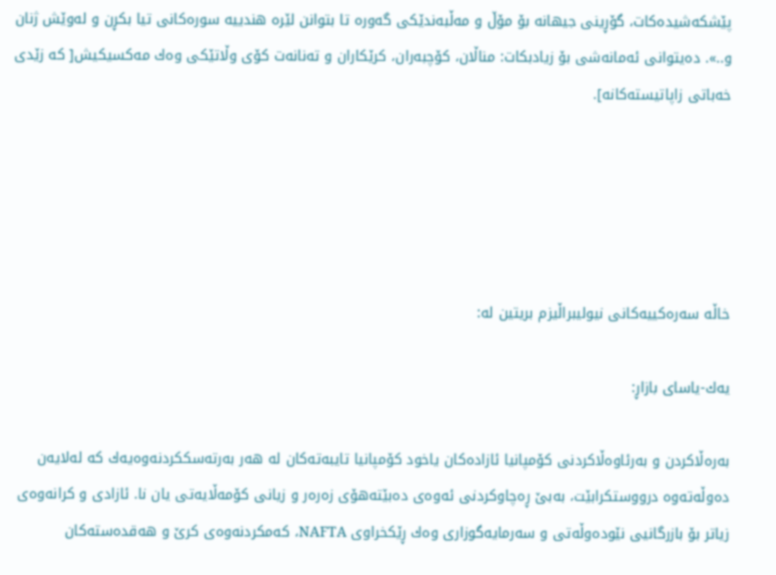پێشكه‌شيده‌كات، گۆڕينى جيهانه‌ بۆ مۆڵ و مه‌ڵبه‌ندێكى گه‌وره‌ تا بتوانن لێره‌ هندييه‌ سوره‌كانى تيا بكڕن و له‌وێش ژنان و..». ده‌يتوانى ئه‌مانه‌شى بۆ زيادبكات: مناڵان، كۆچبه‌ران، كرێكاران و ته‌نانه‌ت كۆى وڵاتێكى وه‌ك مه‌كسيكيش[ كه‌ زێدى خه‌باتى زاپاتيسته‌كانه‌].





خاڵه‌ سه‌ره‌كييه‌كانى نيوليبراڵيزم بريتين له‌:

يه‌ك-ياساى بازاڕ:

به‌ره‌ڵاكردن و به‌رئاوه‌ڵاكردنى كۆمپانيا ئازاده‌كان ياخود كۆمپانيا تايبه‌ته‌كان له‌ هه‌ر به‌رته‌سككردنه‌وه‌يه‌ك كه‌ له‌لايه‌ن ده‌وڵه‌ته‌وه‌ درووستكرابێت، به‌بێ ڕه‌چاوكردنى ئه‌وه‌ى ده‌بێته‌هۆى زه‌ره‌ر و زيانى كۆمه‌ڵايه‌تى يان نا. ئازادى و كرانه‌وه‌ى زياتر بۆ بازرگانيى نێوده‌وڵه‌تى و سه‌رمايه‌گوزارى وه‌ك ڕێكخراوى NAFTA، كه‌مكردنه‌وه‌ى كرێ و هه‌قده‌سته‌كان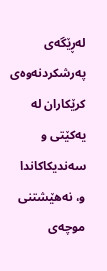له‌ڕێگه‌ى په‌رشكردنه‌وه‌ى كرێكاران له‌ يه‌كێتى و سه‌نديكاكاندا و، نه‌هێشتنى موچه‌ى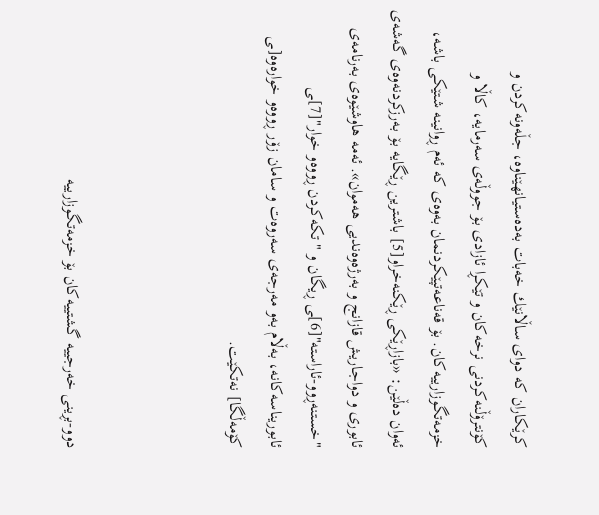كرێكاران كه‌ دواى ساڵانێك خه‌بات به‌ده‌ستيانهێناوه‌، جڵه‌ونه‌كردن و كۆنترۆڵنه‌كردنى نرخه‌كان و تێكڕا ئازادى بۆ جووڵه‌ى سه‌رمايه‌، كاڵا و خزمه‌تگوزارييه‌كان. بۆ قه‌ناعه‌تپێكردنمان به‌وه‌ى كه‌ ئه‌م ڕوانينه‌ شتێكى باشه‌‌، ئه‌وان ده‌ڵێن: «بازاڕێكى ڕێكنه‌خراو[5] باشترين ڕێگايه‌ بۆ به‌رزكردنه‌وه‌ى گه‌شه‌ى ئابورى و دواجاريش قازانج و به‌رژه‌وه‌نديى هه‌موان». ئه‌مه‌ هاوشێوه‌ى به‌رنامه‌ى "خستنه‌ڕوو-ئاراسته‌"[6]ـى ڕيگان و "تكه‌كردن ڕووه‌و خوار"[7]ـى ئابوريناسه‌كانه‌، به‌ڵام به‌و مه‌رجه‌ى سه‌روه‌ت و سامان زۆر ڕووه‌و خواره‌وه‌[ـى كۆمه‌ڵگا] نه‌تكێت.



دوو-بڕينى خه‌رجييه‌ گشتييه‌كان بۆ خزمه‌تگوزارييه‌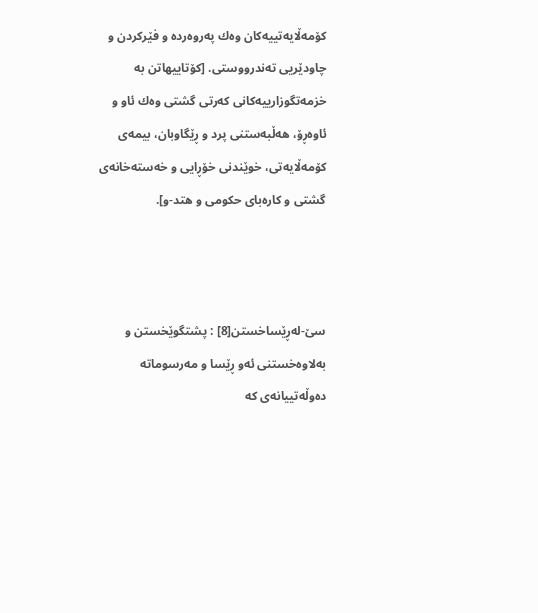كۆمه‌ڵايه‌تييه‌كان وه‌ك په‌روه‌رده‌ و فێركردن و چاودێريى ته‌ندرووستى. [كۆتاييهاتن به‌ خزمه‌تگوزارييه‌كانى كه‌رتى گشتى وه‌ك ئاو و ئاوه‌ڕۆ، هه‌ڵبه‌ستنى پرد و ڕێگاوبان، بيمه‌ى كۆمه‌ڵايه‌تى، خوێندنى خۆڕايى و خه‌سته‌خانه‌ى گشتى و كاره‌باى حكومى و هتد-و].



سێ-له‌ڕێساخستن[8] : پشتگوێخستن و به‌لاوه‌خستنى ئه‌و ڕێسا و مه‌رسوماته‌ ده‌وڵه‌تييانه‌ى كه‌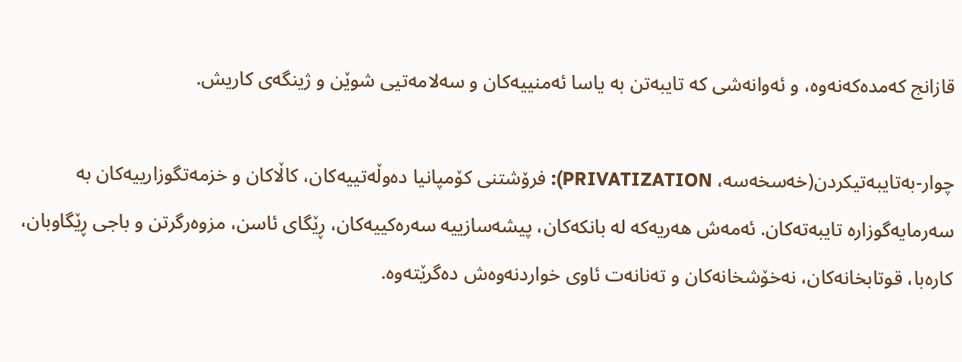قازانج كه‌مده‌كه‌نه‌‌وه‌، و ئه‌وانه‌شى كه‌ تايبه‌تن به‌ ياسا ئه‌منييه‌كان و سه‌لامه‌تيى شوێن و ژينگه‌ى كاريش.

چوار-به‌تايبه‌تيكردن(خه‌سخه‌سه‌، PRIVATIZATION): فرۆشتنى كۆمپانيا ده‌وڵه‌تييه‌كان، كاڵاكان و خزمه‌تگوزارييه‌كان به‌ سه‌رمايه‌گوزاره‌ تايبه‌ته‌كان. ئه‌مه‌ش هه‌ريه‌كه‌ له‌ بانكه‌كان، پيشه‌سازييه‌ سه‌ره‌كييه‌كان، ڕێگاى ئاسن، مزوه‌رگرتن و باجى ڕێگاوبان، كاره‌با، قوتابخانه‌كان، نه‌خۆشخانه‌كان و ته‌نانه‌ت ئاوى خواردنه‌وه‌ش ده‌گرێته‌وه‌.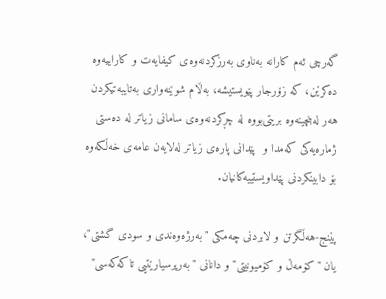گه‌رچى ئه‌م كارانه‌ به‌ناوى به‌رزكردنه‌وه‌ى كيفايه‌ت و كاراييه‌وه‌ ده‌كرێن، كه‌ زۆرجار پێويستيشه‌، به‌ڵام شوێنه‌وارى به‌تايبه‌تيكردن هه‌ر له‌بنچينه‌وه‌ بريتى‌بووه‌ له‌ چڕكردنه‌وه‌ى سامانى زياتر له‌ ده‌ستى ژماره‌يه‌كى كه‌مدا و  پێدانى پاره‌ى زياتر له‌لايه‌ن عامه‌ى خه‌ڵكه‌وه‌ بۆ دابينكردنى پێداويستييه‌كانيان.

پێنج-هه‌ڵگرتن و لابردنى چه‌مكى "به‌رژه‌وه‌ندى و سودى گشتى"، يان "كۆمه‌ڵ و كۆميونيتى" و دانانى "به‌رپرسيارێتيى تاكه‌كه‌سى"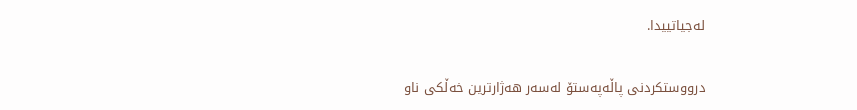له‌جياتييدا.

درووستكردنى پاڵه‌په‌ستۆ له‌سه‌ر هه‌ژارترين خه‌ڵكى ناو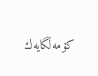كۆمه‌ڵگايه‌ك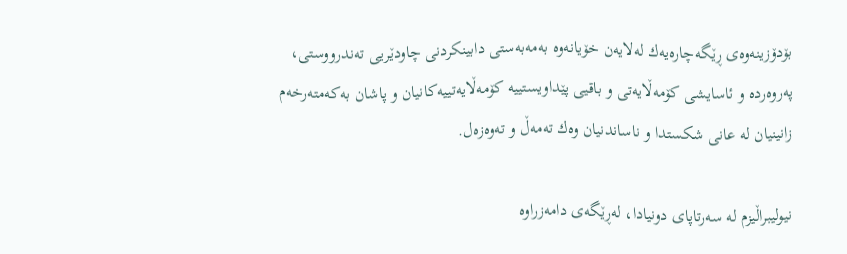بۆدۆزينه‌وه‌ى ڕێگه‌چاره‌يه‌ك له‌لايه‌ن خۆيانه‌وه‌ به‌مه‌به‌ستى دابينكردنى چاودێريى ته‌ندرووستى، په‌روه‌رده‌ و ئاسايشى كۆمه‌ڵايه‌تى و باقيى پێداويستييه‌ كۆمه‌ڵايه‌تييه‌كانيان و پاشان به‌كه‌مته‌رخه‌م زانينيان له‌ عانى شكستدا و ناساندنيان وه‌ك ته‌مه‌ڵ و ته‌وه‌زه‌ل.

نيوليبراڵيزم له‌ سه‌رتاپاى دونيادا، له‌ڕێگه‌ى دامه‌زراوه‌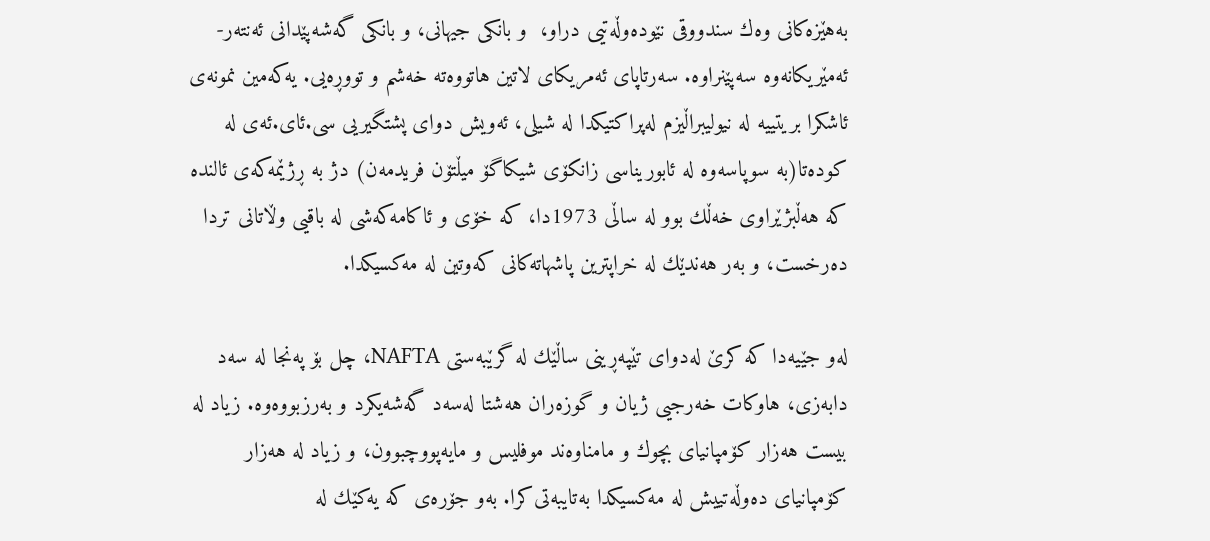به‌هێزه‌كانى وه‌ك سندووقى نێوده‌وڵه‌تيى دراو،  و بانكى جيهانى، و بانكى گه‌شه‌پێدانى ئه‌نته‌ر-ئه‌مێريكانه‌وه‌ سه‌پێنراوه‌. سه‌رتاپاى ئه‌مريكاى لاتين هاتووه‌ته‌ خه‌شم و تووڕه‌يى. يه‌كه‌مين نمونه‌ى ئاشكرا بريتييه‌ له‌ نيوليبراڵيزم له‌پراكتيكدا له‌ شيلى، ئه‌ويش دواى پشتگيريى سى.ئاى.ئه‌ى له‌ كوده‌تا(به‌ سوپاسه‌وه‌ له‌ ئابوريناسى زانكۆى شيكاگۆ ميڵتۆن فريدمه‌ن) دژ به‌ ڕژێمه‌كه‌ى ئالنده‌ كه‌ هه‌ڵبژێراوى خه‌ڵك بوو له‌ ساڵى 1973دا، كه‌ خۆى و ئاكامه‌كه‌شى له‌ باقيى وڵاتانى تردا ده‌رخست، و به‌ر هه‌ندێك له‌ خراپترين پاشهاته‌كانى كه‌وتين له‌ مه‌كسيكدا.

له‌و جێيه‌دا كه‌ كرێ له‌دواى تێپه‌ڕينى ساڵێك له‌ گرێبه‌ستى NAFTA، چل بۆ په‌نجا له‌ سه‌د دابه‌زى، هاوكات خه‌رجيى ژيان و گوزه‌ران هه‌شتا له‌سه‌د گه‌شه‌يكرد و به‌رزبووه‌وه‌. زياد له‌ بيست هه‌زار كۆمپانياى بچوك و مامناوه‌ند موفليس و مايه‌پووچبوون، و زياد له‌ هه‌زار كۆمپانياى ده‌وڵه‌تييش له‌ مه‌كسيكدا به‌تايبه‌تى‌كرا. به‌و جۆره‌ى كه‌ يه‌كێك له‌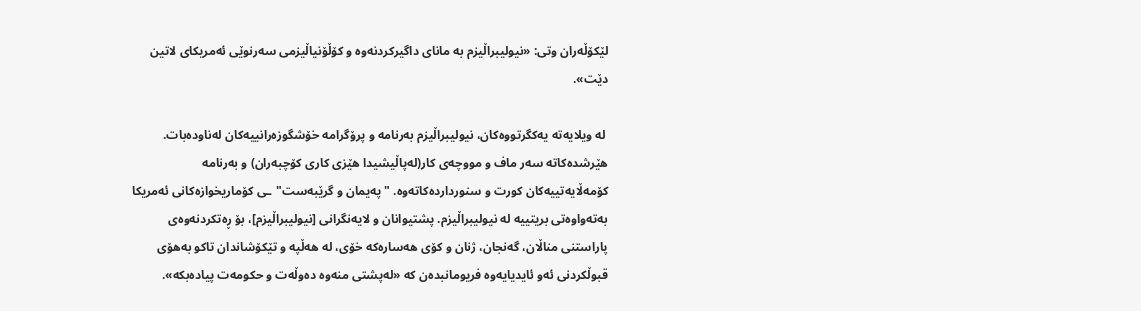لێكۆڵه‌ران وتى: «نيوليبراڵيزم به‌ ماناى داگيركردنه‌وه‌ و كۆڵۆنياڵيزمى سه‌رنوێى ئه‌مريكاى لاتين دێت».

 له‌ ويلايه‌ته‌ يه‌كگرتووه‌كان، نيوليبراڵيزم به‌رنامه‌ و پرۆگرامه‌ خۆشگوزه‌رانييه‌كان له‌ناوده‌بات. هێرشده‌كاته‌ سه‌ر ماف و مووچه‌ى كار(له‌پاڵيشيدا هێزى كارى كۆچبه‌ران) و به‌رنامه‌ كۆمه‌ڵايه‌تييه‌كان كورت و سنوردارده‌كاته‌وه‌. "په‌يمان و گرێبه‌ست"ـى كۆماريخوازه‌كانى ئه‌مريكا به‌ته‌واوه‌تى بريتييه‌ له‌ نيوليبراڵيزم. پشتيوانان و لايه‌نگرانى [نيوليبراڵيزم]، بۆ ڕه‌تكردنه‌وه‌ى پاراستنى مناڵان، گه‌نجان، ژنان و كۆى هه‌ساره‌كه‌ خۆى، له‌ هه‌ڵپه‌ و تێكۆشاندان تاكو به‌هۆى قبوڵكردنى ئه‌و ئايديايه‌وه‌ فريومانبده‌ن كه‌ «له‌پشتى منه‌وه‌ ده‌وڵه‌ت و حكومه‌ت پياده‌بكه‌».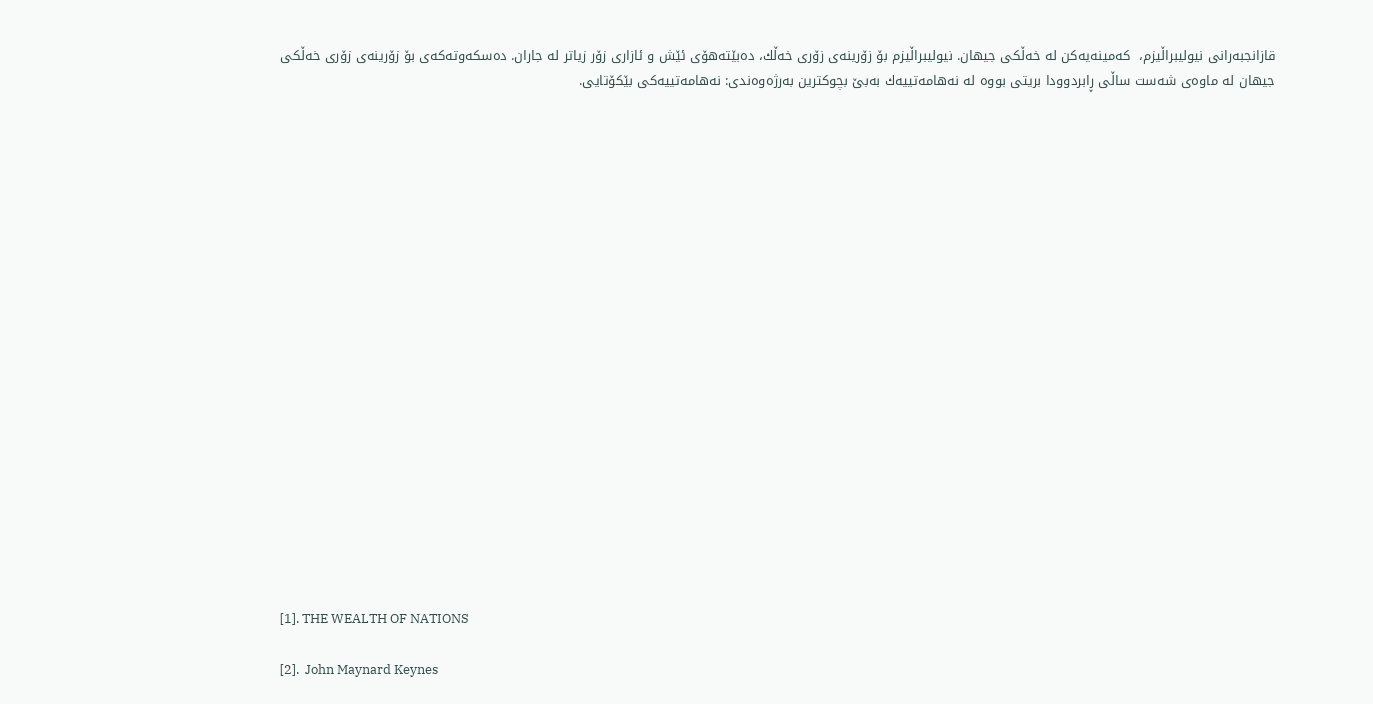قازانجبه‌رانى نيوليبراڵيزم،  كه‌مينه‌يه‌كن له‌ خه‌ڵكى جيهان. نيوليبراڵيزم بۆ زۆرينه‌ى زۆرى خه‌ڵك، ده‌بێته‌هۆى ئێش و ئازارى زۆر زياتر له‌ جاران. ده‌سكه‌وته‌كه‌ى بۆ زۆرينه‌ى زۆرى خه‌ڵكى جيهان له‌ ماوه‌ى شه‌ست ساڵى ڕابردوودا بريتى بووه‌‌ له‌ نه‌هامه‌تييه‌ك به‌بێ بچوكترين به‌رژه‌وه‌ندى: نه‌هامه‌تييه‌كى بێكۆتايى.




















[1]. THE WEALTH OF NATIONS

[2].  John Maynard Keynes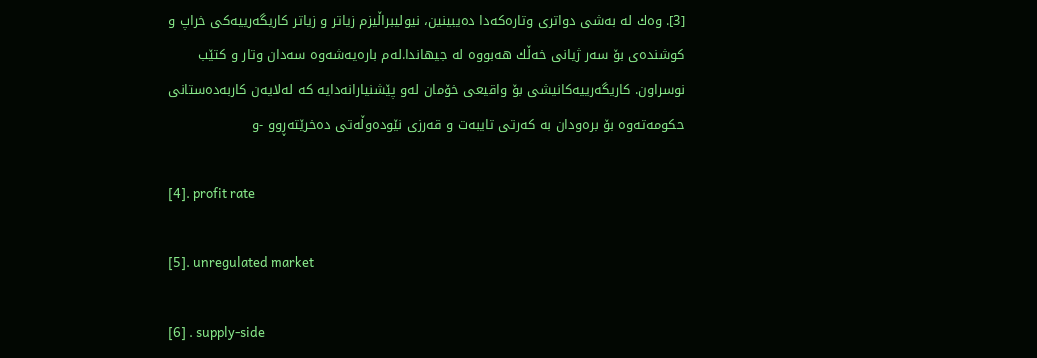[3]. وه‌ك له‌ به‌شى دواترى وتاره‌كه‌دا ده‌يبينين، نيوليبراڵيزم زياتر و زياتر كاريگه‌رييه‌كى خراپ و كوشنده‌ى بۆ سه‌ر ژيانى خه‌ڵك هه‌بووه‌ له‌ جيهاندا.له‌م باره‌يه‌شه‌وه‌ سه‌دان وتار و كتێب نوسراون. كاريگه‌رييه‌كانيشى بۆ واقيعى خۆمان له‌و پێشنيارانه‌دايه‌ كه‌ له‌لايه‌ن كاربه‌ده‌ستانى حكومه‌ته‌وه بۆ بره‌ودان به‌ كه‌رتى تايبه‌ت و قه‌رزى نێوده‌وڵه‌تى ده‌خرێته‌ڕوو ‌‌-و

[4]. profit rate

[5]. unregulated market

[6] . supply-side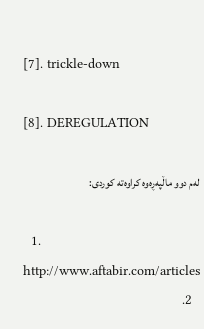[7]. trickle-down

[8]. DEREGULATION

له‌م دوو ماڵپه‌ڕه‌وه‌ كراوه‌ته‌ كوردى:

  1. http://www.aftabir.com/articles
  2.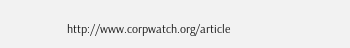http://www.corpwatch.org/article